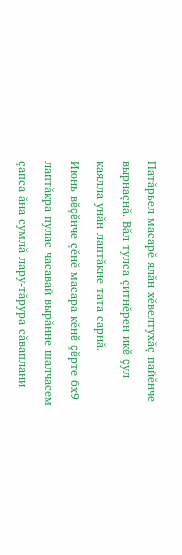Патăрьел масарĕ ялăн хĕвелтухăç пайĕнче вырнаçнă. Вăл тулса çитнĕрен икĕ çул каялла унăн лаптăкне тата сарнă.
Июнь вĕçĕнче çĕнĕ масара кĕнĕ çĕрте 6х9 лаптăкра пулас часавай вырăнне шалчасем çапса ăна сумлă лару-тăрура сăваплани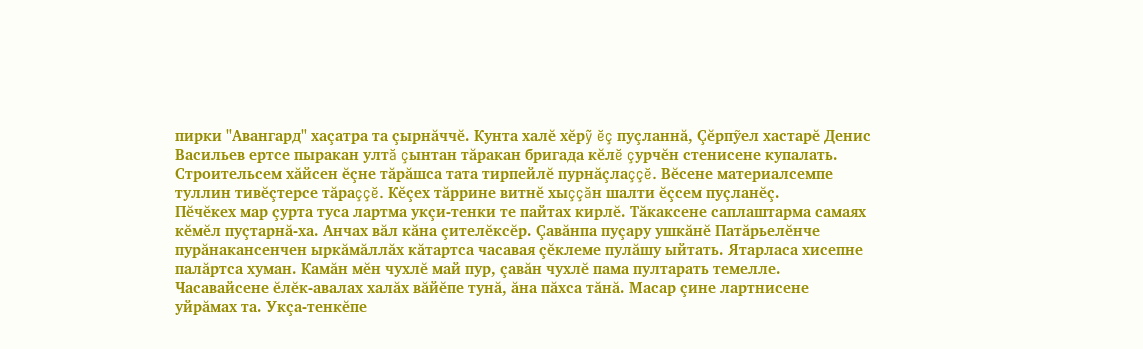пирки "Авангард" хаçатра та çырнăччĕ. Кунта халĕ хĕрỹ ĕç пуçланнă, Çĕрпỹел хастарĕ Денис Васильев ертсе пыракан ултă çынтан тăракан бригада кĕлĕ çурчĕн стенисене купалать. Строительсем хăйсен ĕçне тăрăшса тата тирпейлĕ пурнăçлаççĕ. Вĕсене материалсемпе туллин тивĕçтерсе тăраççĕ. Кĕçех тăррине витнĕ хыççăн шалти ĕçсем пуçланĕç.
Пĕчĕкех мар çурта туса лартма укçи-тенки те пайтах кирлĕ. Тăкаксене саплаштарма самаях кĕмĕл пуçтарнă-ха. Анчах вăл кăна çителĕксĕр. Çавăнпа пуçару ушкăнĕ Патăрьелĕнче пурăнакансенчен ыркăмăллăх кăтартса часавая çĕклеме пулăшу ыйтать. Ятарласа хисепне палăртса хуман. Камăн мĕн чухлĕ май пур, çавăн чухлĕ пама пултарать темелле. Часавайсене ĕлĕк-авалах халăх вăйĕпе тунă, ăна пăхса тăнă. Масар çине лартнисене уйрăмах та. Укçа-тенкĕпе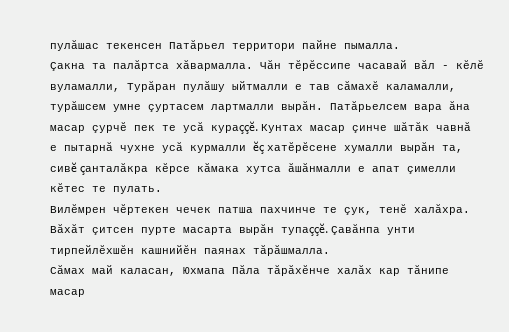пулăшас текенсен Патăрьел территори пайне пымалла.
Çакна та палăртса хăвармалла. Чăн тĕрĕссипе часавай вăл - кĕлĕ вуламалли, Турăран пулăшу ыйтмалли е тав сăмахĕ каламалли, турăшсем умне çуртасем лартмалли вырăн. Патăрьелсем вара ăна масар çурчĕ пек те усă кураççĕ. Кунтах масар çинче шăтăк чавнă е пытарнă чухне усă курмалли ĕç хатĕрĕсене хумалли вырăн та, сивĕ çанталăкра кĕрсе кăмака хутса ăшăнмалли е апат çимелли кĕтес те пулать.
Вилĕмрен чĕртекен чечек патша пахчинче те çук, тенĕ халăхра. Вăхăт çитсен пурте масарта вырăн тупаççĕ. Çавăнпа унти тирпейлĕхшĕн кашнийĕн паянах тăрăшмалла.
Сăмах май каласан, Юхмапа Пăла тăрăхĕнче халăх кар тăнипе масар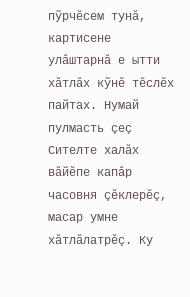пỹрчĕсем тунă, картисене улăштарнă е ытти хăтлăх кỹнĕ тĕслĕх пайтах. Нумай пулмасть çеç Сителте халăх вăйĕпе капăр часовня çĕклерĕç, масар умне хăтлăлатрĕç. Ку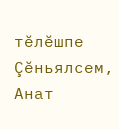тĕлĕшпе Çĕньялсем, Анат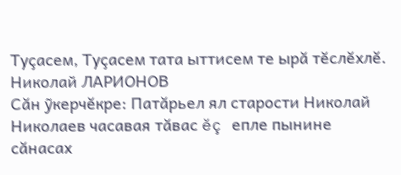Туçасем, Туçасем тата ыттисем те ырă тĕслĕхлĕ.
Николай ЛАРИОНОВ
Сăн ỹкерчĕкре: Патăрьел ял старости Николай Николаев часавая тăвас ĕç епле пынине сăнасах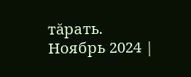тăрать.
Ноябрь 2024 |